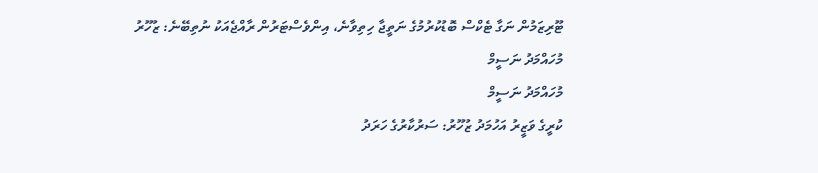ޓޫރިޒަމުން ނަގާ ޓެކްސް ބޮޑުކުރުމުގެ ނަތީޖާ ހިތިވާނެ، އިންވެސްޓަރުން ރާއްޖެއަކު ނުތިބޭނެ: ޒުހޫރު
މުހައްމަދު ނަސީމް
މުހައްމަދު ނަސީމް
ކުރީގެ ވަޒީރު އަހުމަދު ޒުހޫރު: ސަރުކާރުގެ ހަރަދު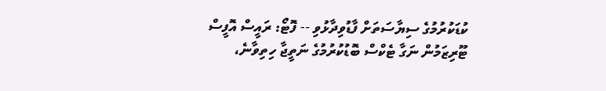ކުޑަކުރުމުގެ ސިޔާސަތަށް ފާޑުވިދާޅުވި -- ފޮޓޯ: ރައީސް އޮފީސް
ޓޫރިޒަމުން ނަގާ ޓެކްސް ބޮޑުކުރުމުގެ ނަތީޖާ ހިތިވާނެ،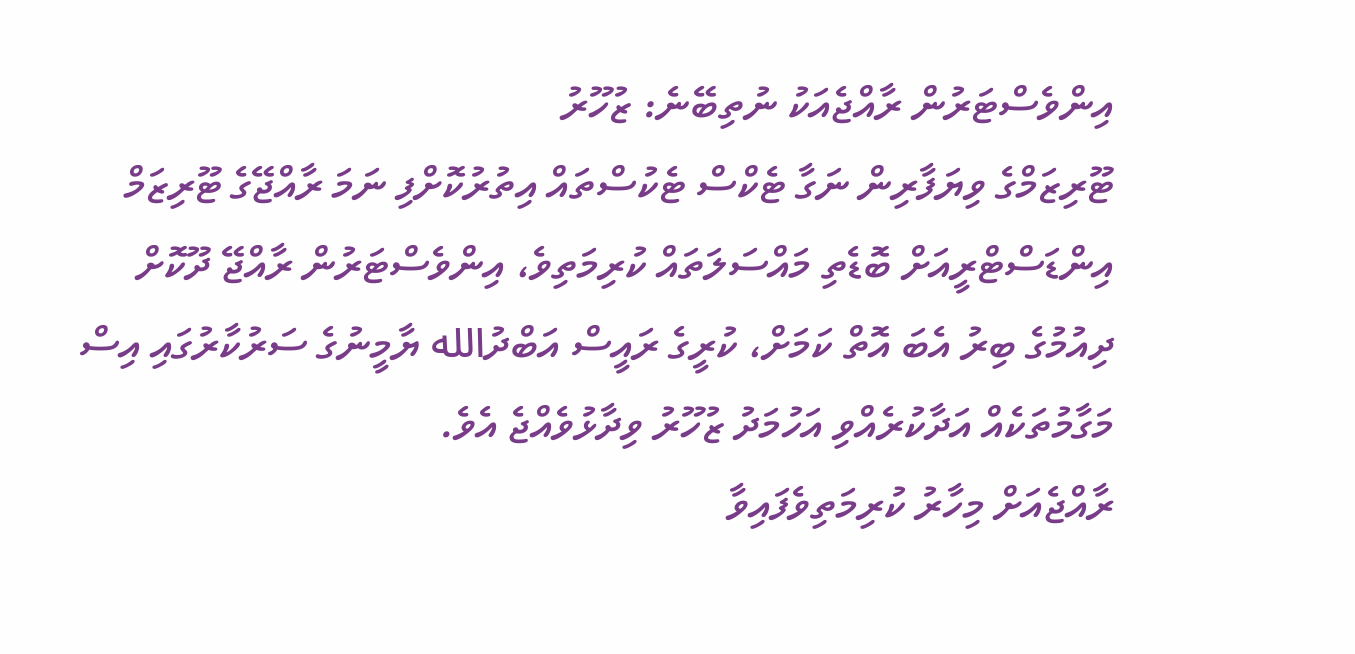އިންވެސްޓަރުން ރާއްޖެއަކު ނުތިބޭނެ: ޒުހޫރު
ޓޫރިޒަމްގެ ވިޔަފާރިން ނަގާ ޓެކްސް ޓެކުސްތައް އިތުރުކޮށްފި ނަމަ ރާއްޖޭގެ ޓޫރިޒަމް އިންޑަސްޓްރީއަށް ބޮޑެތި މައްސަލަތައް ކުރިމަތިވެ، އިންވެސްޓަރުން ރާއްޖޭ ދޫކޮށް ދިއުމުގެ ބިރު އެބަ އޮތް ކަމަށް، ކުރީގެ ރައީސް އަބްދުالله ޔާމީނުގެ ސަރުކާރުގައި އިސް މަގާމުތަކެއް އަދާކުރެއްވި އަހުމަދު ޒުހޫރު ވިދާޅުވެއްޖެ އެވެ.
ރާއްޖެއަށް މިހާރު ކުރިމަތިވެފައިވާ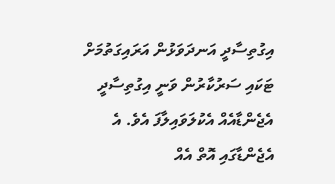އިގުތިސާދީ އަނދަވަޅުން އަރައިގަތުމަށް ޓަކައި ސަރުކާރުން ވަނީ އިގުތިސާދީ އެޖެންޑާއެއް އެކުލަވައިލާފަ އެވެ. އެ އެޖެންޑާގައި އޮތް އެއް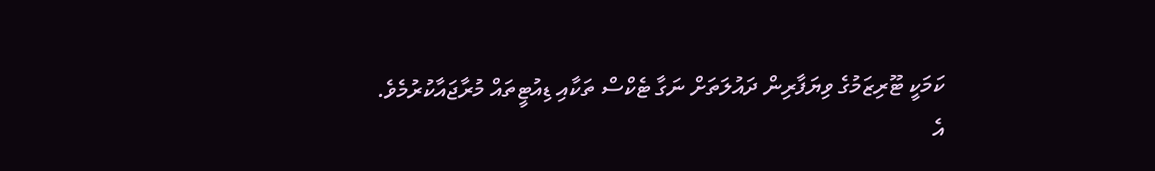ކަމަކީ ޓޫރިޒަމުގެ ވިޔަފާރިން ދައުލަތަށް ނަގާ ޓެކްސް ތަކާއި ޑިއުޓީތައް މުރާޖައާކުރުމެވެ.
އެ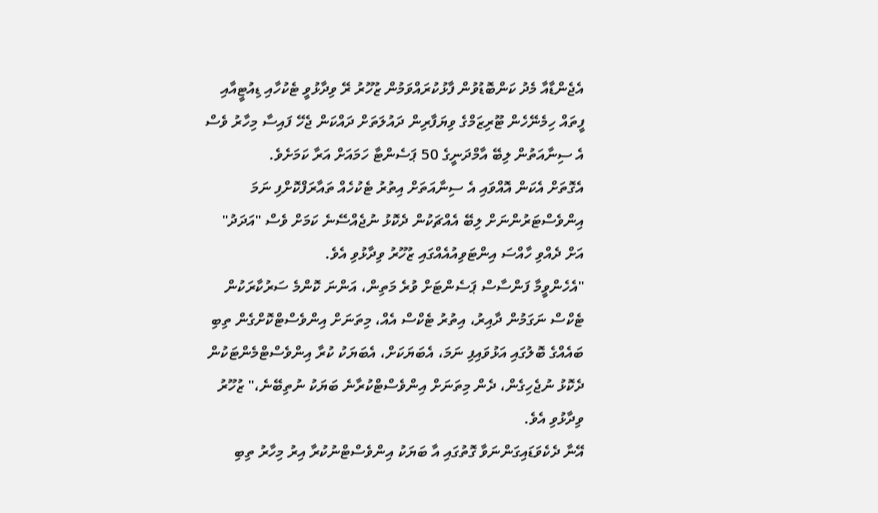އެޖެންޑާއާ މެދު ކަންބޮޑުވުން ފާޅުކުރައްވަމުން ޒުހޫރު ރޭ ވިދާޅުވީ ޓެކުހާއި ޑިއުޓީއާއި ފީތައް ހިމެނޭހެން ޓޫރިޒަމްގެ ވިޔަފާރިން ދައުލަތަށް ދައްކަން ޖެހޭ ފައިސާ މިހާރު ވެސް އެ ސިނާއަތުން ލިބޭ އާމްދަނީގެ 50 ޕަސެންޓާ ހަމައަށް އަރާ ކަމަށެވެ.
އެގޮތަށް އެކަން އޮއްވައި އެ ސިނާއަތަށް އިތުރު ޓެކުހެއް ތައާރަފްކޮށްފި ނަމަ އިންވެސްޓަރުންނަށް ލިބޭ އެއްޗަކުން ދެކޮޅު ނުޖެއްސޭނެ ކަމަށް ވެސް "އަދަދު" އަށް ދެއްވި ހާއްސަ އިންޓަވިއުއެއްގައި ޒުހޫރު ވިދާޅުވި އެވެ.
"އެހެންވީމާ ފަންސާސް ޕަސެންޓަށް ވުރެ މަތިން، އަންނަ ކޮންމެ ސަރުކާރަކުން ޓެކްސް ނަގަމުން ދާއިރު، އިތުރު ޓެކްސް އެއް، މިތަނަށް އިންވެސްޓްކޮށްގެން ތިބި ބައެއްގެ ބޮލުގައި އަޅުވައިފި ނަމަ، އެބަޔަކަށް، އެބަޔަކު ކުރާ އިންވެސްޓްމެންޓަކުން ދެކޮޅު ނުޖެހިގެން، ދެން މިތަނަށް އިންވެސްޓްކުރާނެ ބަޔަކު ނުތިބޭނެ،" ޒުހޫރު ވިދާޅުވި އެވެ.
އޭނާ ދެކެވަޑައިގަންނަވާ ގޮތުގައި އާ ބަޔަކު އިންވެސްޓްނުކުރާ އިރު މިހާރު ތިބި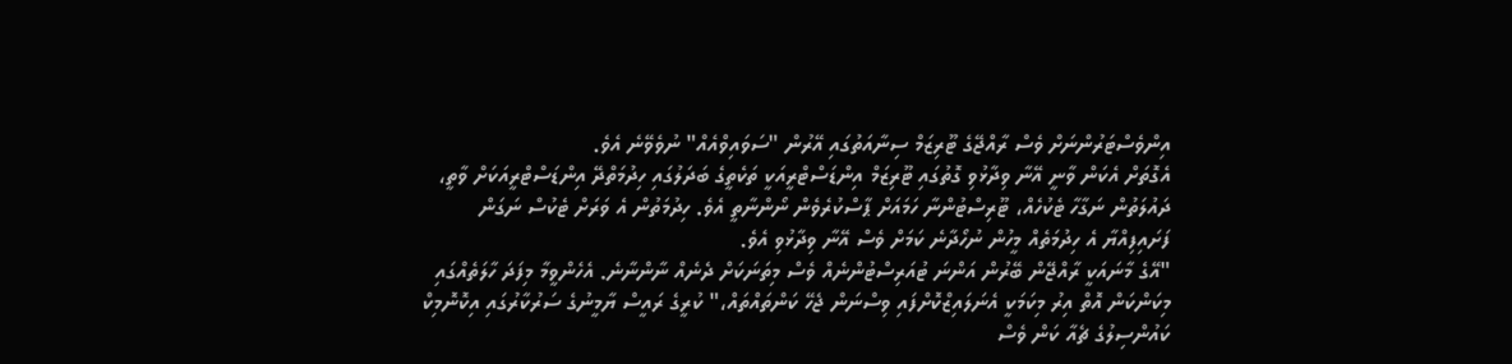އިންވެސްޓަރުންނަށް ވެސް ރާއްޖޭގެ ޓޫރިޒަމް ސިނާއަތުގައި އޭރުން "ސަވައިވްއެއް" ނުވެވޭނެ އެވެ.
އެގޮތަށް އެކަން ވާނީ އޭނާ ވިދާޅުވި ގޮތުގައި ޓޫރިޒަމް އިންޑަސްޓްރީއަކީ ތަކެތީގެ ބަދަލުގައި ހިދުމަތްދޭ އިންޑަސްޓްރީއަކަށް ވާތީ، ދައުލަތުން ނަގާހާ ޓެކުހެއް، ޓޫރިސްޓުންނާ ހަމައަށް ޕާސްކުރެވެން ނޯންނާތީ އެވެ. ހިދުމަތުން އެ ވަރަށް ޓެކުސް ނަގަން ފަށައިފިއްޔާ އެ ހިދުމަތެއް މީހުން ނުހޯދާނެ ކަމަށް ވެސް އޭނާ ވިދާޅުވި އެވެ.
"އޭގެ މާނައަކީ ރާއްޖޭން ބޭރުން އަންނަ ޓުއަރިސްޓުންނެއް ވެސް މިތަނަކަށް ދެނެއް ނާންނާނެ. އެހެންވީމާ މިފަދަ ހާލަތެއްގައި މިކަންކަން އޮތް އިރު މިކަމަކީ އެނަލައިޒްކޮށްފައި ވިސްނަން ޖެހޭ ކަންތައްތައް،" ކުރީގެ ރައީސް ޔާމީނުގެ ސަރުކާރުގައި އިކޮނޮމިކް ކައުންސިލުގެ ޗެއާ ކަން ވެސް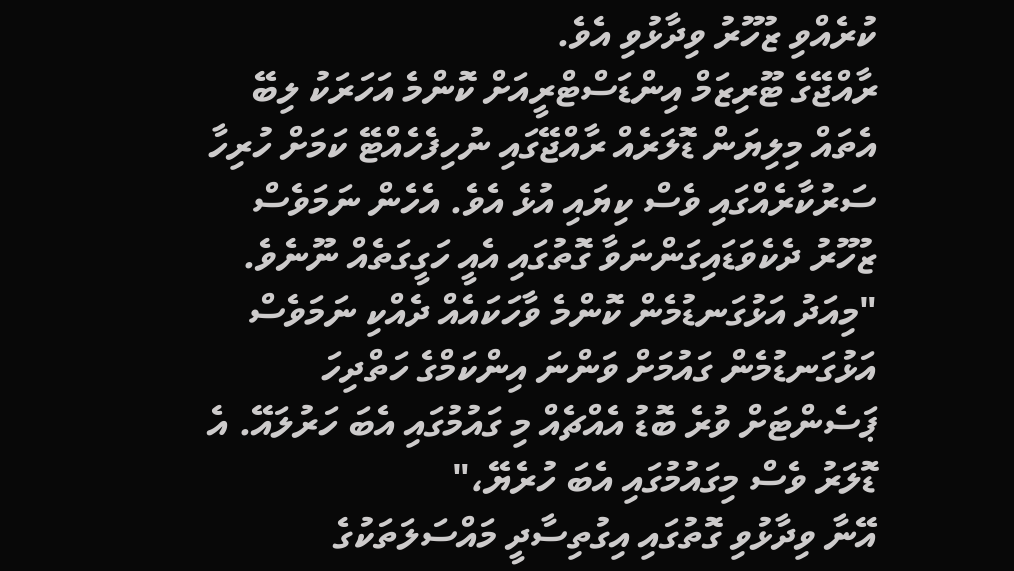ކުރެއްވި ޒުހޫރު ވިދާޅުވި އެވެ.
ރާއްޖޭގެ ޓޫރިޒަމް އިންޑަސްޓްރީއަށް ކޮންމެ އަހަރަކު ލިބޭ އެތައް މިލިޔަން ޑޮލަރެއް ރާއްޖޭގައި ނުހިފެހެއްޓޭ ކަމަށް ހުރިހާ ސަރުކާރެއްގައި ވެސް ކިޔައި އުޅެ އެވެ. އެހެން ނަމަވެސް ޒުހޫރު ދެކެވަޑައިގަންނަވާ ގޮތުގައި އެއީ ހަގީގަތެއް ނޫނެވެ.
"މިއަދު އަޅުގަނޑުމެން ކޮންމެ ވާހަކައެއް ދެއްކި ނަމަވެސް އަޅުގަނޑުމެން ގައުމަށް ވަންނަ އިންކަމްގެ ހަތްދިހަ ޕަސެންޓަށް ވުރެ ބޮޑު އެއްޗެއް މި ގައުމުގައި އެބަ ހަރުލައޭ. އެ ޑޮލަރު ވެސް މިގައުމުގައި އެބަ ހުރެޔޭ،"
އޭނާ ވިދާޅުވި ގޮތުގައި އިގުތިސާދީ މައްސަލަތަކުގެ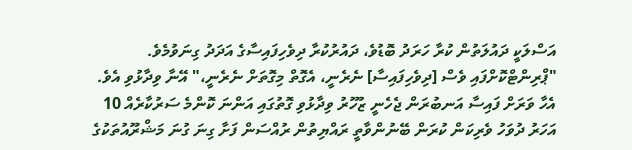އަސްލަކީ ދައުލަތުން ކުރާ ހަރަދު ބޮޑުވެ، ދައުރުކުރާ ދިވެހިފައިސާގެ އަދަދު ގިނަވުމެވެ.
"ޕްރިންޓްކޮށްފައި ވެސް [ދިވެހިފައިސާ] ނެރެނީ، އެގޮތް މިގޮތަށް ނެރެނީ،" އޭނާ ވިދާޅުވި އެވެ.
އެހާ ވަރަށް ފައިސާ އަނބުރަން ޖެހެނީ ޒުހޫރު ވިދާޅުވި ގޮތުގައި އަންނަ ކޮންމެ ސަރުކާރެއް 10 އަހަރު ދުވަހު ވެރިކަން ކުރަން ބޭނުންވާތީ ރައްޔިތުން ރުއްސަން ފަށާ ގިނަ ގުނަ މަޝްރޫއުތަކުގެ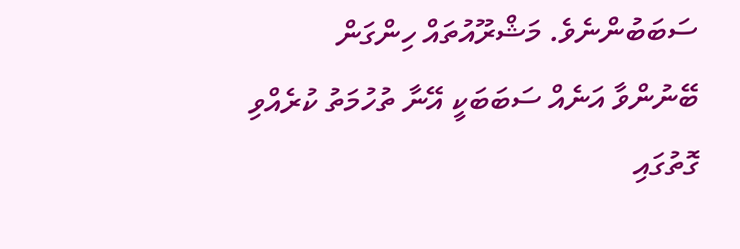ސަބަބުންނެވެ. މަޝްރޫއުތައް ހިންގަން ބޭނުންވާ އަނެއް ސަބަބަކީ އޭނާ ތުހުމަތު ކުރެއްވި ގޮތުގައި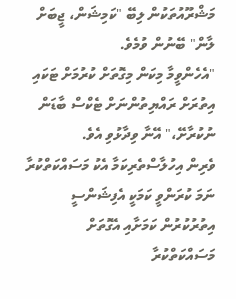މަޝްރޫއުތަކުން ލިބޭ "ކަމިޝަން، ޖީބަށް ލާން" ބޭނުން ވުމެވެ.
"އެހެންވީމާ މިކަން މިގޮތަށް ކުރުމަށް ޓަކައި އިތުރަށް ރައްޔިތުންނަށް ޓެކްސް ބާޑަން ނުކުރާށޭ،" އޭނާ ވިދާޅުވި އެވެ.
ވެރިން އިހުލާސްތެރިކަމާ އެކު މަސައްކަތްކުރާ ނަމަ ކުރަންވީ ކަމަކީ އެފިޝަންސީ އިތުރުކުރުން ކަމަށާއި އެގޮތަށް މަސައްކަތްކުރާ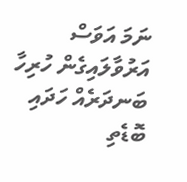ނަމަ އަވަސް އަރުވާލައިގެން ހުރިހާ ބަނދަރެއް ހަދައި ބޮޑެތި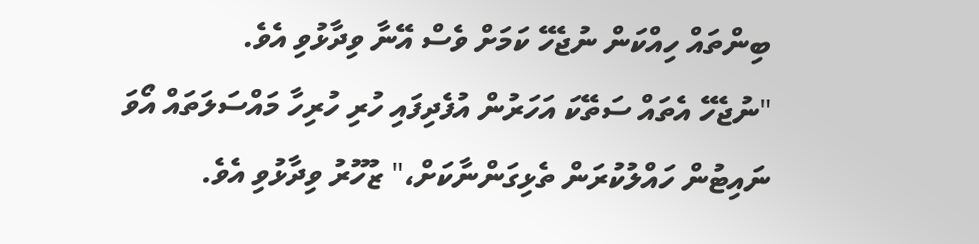ބިންތައް ހިއްކަން ނުޖެހޭ ކަމަށް ވެސް އޭނާ ވިދާޅުވި އެވެ.
"ނުޖެހޭ އެތައް ސަތޭކަ އަހަރުން އުފެދިފައި ހުރި ހުރިހާ މައްސަލަތައް އޯވަ ނައިޓުން ހައްލުކުރަން ތެޅިގަންނާކަށް،" ޒުހޫރު ވިދާޅުވި އެވެ.